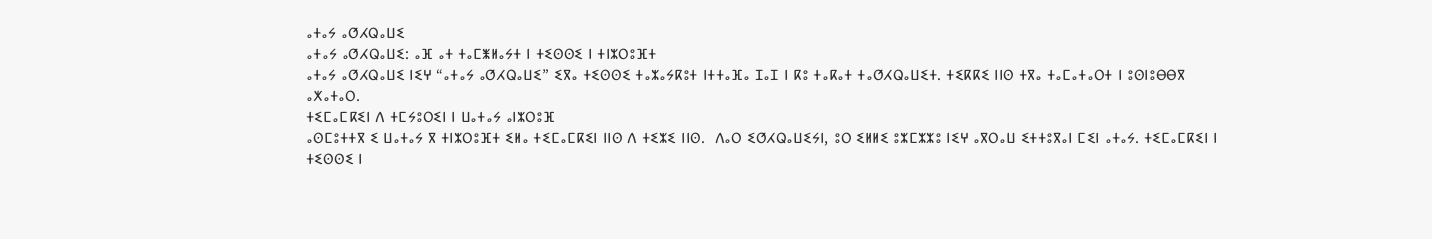ⴰⵜⴰⵢ ⴰⵚⵃⵕⴰⵡⵉ
ⴰⵜⴰⵢ ⴰⵚⵃⵕⴰⵡⵉ: ⴰⴼ ⴰⵜ ⵜⴰⵎⵥⵍⴰⵢⵜ ⵏ ⵜⵉⵙⵙⵉ ⵏ ⵜⵏⵣⵔⵓⴼⵜ
ⴰⵜⴰⵢ ⴰⵚⵃⵕⴰⵡⵉ ⵏⵉⵖ “ⴰⵜⴰⵢ ⴰⵚⵃⵕⴰⵡⵉ” ⵉⴳⴰ ⵜⵉⵙⵙⵉ ⵜⴰⵣⴰⵢⴽⵓⵜ ⵏⵜⵜⴰⴼⴰ ⵊⴰⵊ ⵏ ⴽⵓ ⵜⴰⴽⴰⵜ ⵜⴰⵚⵃⵕⴰⵡⵉⵜ. ⵜⵉⴽⴽⵉ ⵏⵏⵙ ⵜⴳⴰ ⵜⴰⵎⴰⵜⴰⵔⵜ ⵏ ⵓⵙⵏⵓⴱⴱⴳ ⴰⵅⴰⵜⴰⵔ.
ⵜⵉⵎⴰⵎⴽⵉⵏ ⴷ ⵜⵎⵢⵓⵔⵉⵏ ⵏ ⵡⴰⵜⴰⵢ ⴰⵏⵣⵔⵓⴼ
ⴰⵙⵎⵓⵜⵜⴳ ⵉ ⵡⴰⵜⴰⵢ ⴳ ⵜⵏⵣⵔⵓⴼⵜ ⵉⵍⴰ ⵜⵉⵎⴰⵎⴽⵉⵏ ⵏⵏⵙ ⴷ ⵜⵉⵣⵉ ⵏⵏⵙ.  ⴷⴰⵔ ⵉⵚⵃⵕⴰⵡⵉⵢⵏ, ⵓⵔ ⵉⵍⵍⵉ ⵓⵣⵎⵣⵣⵓ ⵏⵉⵖ ⴰⴳⵔⴰⵡ ⵉⵜⵜⵓⴳⴰⵏ ⵎⵉⵏ ⴰⵜⴰⵢ. ⵜⵉⵎⴰⵎⴽⵉⵏ ⵏ ⵜⵉⵙⵙⵉ ⵏ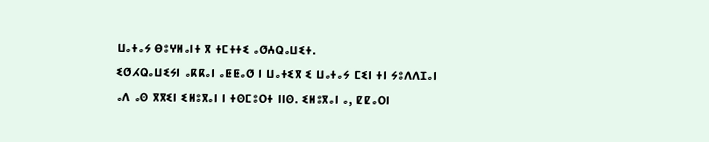ⵡⴰⵜⴰⵢ ⴱⵓⵖⵍⴰⵏⵜ ⴳ ⵜⵎⵜⵜⵉ ⴰⵚⵄⵕⴰⵡⵉⵜ.
ⵉⵚⵃⵕⴰⵡⵉⵢⵏ ⴰⴽⴽⴰⵏ ⴰⵟⵟⴰⵚ ⵏ ⵡⴰⵜⵉⴳ ⵉ ⵡⴰⵜⴰⵢ ⵎⵉⵏ ⵜⵏ ⵢⵓⴷⴷⵊⴰⵏ ⴰⴷ ⴰⵙ ⴳⴳⵉⵏ ⵉⵍⵓⴳⴰⵏ ⵏ ⵜⵙⵎⵓⵔⵜ ⵏⵏⵙ. ⵉⵍⵓⴳⴰⵏ ⴰ, ⵇⵇⴰⵔⵏ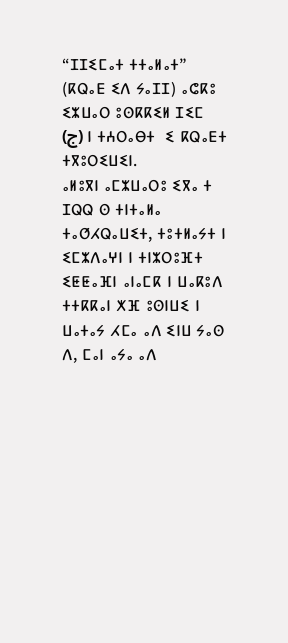“ⵊⵊⵉⵎⴰⵜ ⵜⵜⴰⵍⴰⵜ” (ⴽⵕⴰⴹ ⵉⴷ ⵢⴰⵊⵊ) ⴰⵛⴽⵓ ⵉⵣⵡⴰⵔ ⵓⵙⴽⴽⵉⵍ ⵊⵉⵎ (ج) ⵏ ⵜⵄⵔⴰⴱⵜ  ⵉ ⴽⵕⴰⴹⵜ ⵜⴳⵓⵔⵉⵡⵉⵏ.
ⴰⵍⵓⴳⵏ ⴰⵎⵣⵡⴰⵔⵓ ⵉⴳⴰ ⵜ ⵊⵕⵕ ⵙ ⵜⵏⵜⴰⵍⴰ ⵜⴰⵚⵃⵕⴰⵡⵉⵜ, ⵜⵓⵜⵍⴰⵢⵜ ⵏ ⵉⵎⵣⴷⴰⵖⵏ ⵏ ⵜⵏⵣⵔⵓⴼⵜ ⵉⵟⵟⴰⴼⵏ ⴰⵏⴰⵎⴽ ⵏ ⵡⴰⴽⵓⴷ ⵜⵜⴽⴽⴰⵏ ⵅⴼ ⵓⵙⵏⵡⵉ ⵏ ⵡⴰⵜⴰⵢ ⵃⵎⴰ ⴰⴷ ⵉⵏⵡ ⵢⴰⵙ ⴷ, ⵎⴰⵏ ⴰⵢⴰ ⴰⴷ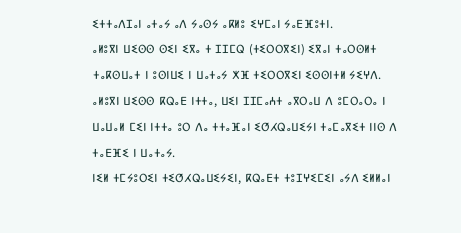ⵉⵜⵜⴰⴷⵊⴰⵏ ⴰⵜⴰⵢ ⴰⴷ ⵢⴰⵙⵢ ⴰⴽⵍⵓ ⵉⵖⵎⴰⵏ ⵢⴰⴹⴼⵓⵜⵏ.
ⴰⵍⵓⴳⵏ ⵡⵉⵙⵙ ⵙⵉⵏ ⵉⴳⴰ ⵜ ⵊⵊⵎⵕ (ⵜⵉⵔⵔⴳⵉⵏ) ⵉⴳⴰⵏ ⵜⴰⵔⵙⵍⵜ ⵜⴰⴽⵙⵡⴰⵜ ⵏ ⵓⵙⵏⵡⵉ ⵏ ⵡⴰⵜⴰⵢ ⵅⴼ ⵜⵉⵔⵔⴳⵉⵏ ⵉⵙⵙⵏⵜⵍ ⵢⵉⵖⴷ. ⴰⵍⵓⴳⵏ ⵡⵉⵙⵙ ⴽⵕⴰⴹ ⵏⵜⵜⴰ, ⵡⵉⵏ ⵊⵊⵎⴰⵄⵜ ⴰⴳⵔⴰⵡ ⴷ ⵓⵎⵔⴰⵔⴰ ⵏ ⵡⴰⵡⴰⵍ ⵎⵉⵏ ⵏⵜⵜⴰ ⵓⵔ ⴷⴰ ⵜⵜⴰⴼⴰⵏ ⵉⵚⵃⵕⴰⵡⵉⵢⵏ ⵜⴰⵎⴰⴳⵉⵜ ⵏⵏⵙ ⴷ ⵜⴰⴹⴼⵉ ⵏ ⵡⴰⵜⴰⵢ.
ⵏⵉⵍ ⵜⵎⵢⵓⵔⵉⵏ ⵜⵉⵚⵃⵕⴰⵡⵉⵢⵉⵏ, ⴽⵕⴰⴹⵜ ⵜⵓⵊⵖⵉⵎⵉⵏ ⴰⵢⴷ ⵉⵍⵍⴰⵏ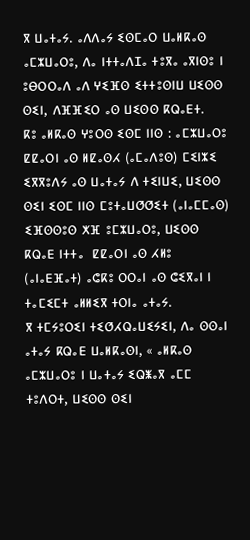ⴳ ⵡⴰⵜⴰⵢ. ⴰⴷⴷⴰⵢ ⵉⵙⵎⴰⵔ ⵡⴰⵍⴽⴰⵙ ⴰⵎⵣⵡⴰⵔⵓ, ⴷⴰ ⵏⵜⵜⴰⴷⵊⴰ ⵜⵓⴳⴰ ⴰⴳⵏⵙⵓ ⵏ ⵓⴱⵔⵔⴰⴷ ⴰⴷ ⵖⵉⴼⵙ ⵉⵜⵜⵓⵙⵏⵡ ⵡⵉⵙⵙ ⵙⵉⵏ, ⴷⴼⴼⵉⵔ ⴰⵙ ⵡⵉⵙⵙ ⴽⵕⴰⴹⵜ.
ⴽⵓ ⴰⵍⴽⴰⵙ ⵖⵓⵔⵙ ⵉⵙⵎ ⵏⵏⵙ : ⴰⵎⵣⵡⴰⵔⵓ ⵇⵇⴰⵔⵏ ⴰⵙ ⵍⵇⴰⵙⵃ (ⴰⵎⴰⴷⵓⵙ) ⵎⵉⵏⵣⵉ ⵉⴳⴳⵓⴷⵢ ⴰⵙ ⵡⴰⵜⴰⵢ ⴷ ⵜⵉⵏⵡⵉ, ⵡⵉⵙⵙ ⵙⵉⵏ ⵉⵙⵎ ⵏⵏⵙ ⵎⵓⵜⴰⵡⵚⵚⵉⵜ (ⴰⵏⴰⵎⵎⴰⵙ) ⵉⴼⵙⵙⵓⵙ ⵅⴼ ⵓⵎⵣⵡⴰⵔⵓ, ⵡⵉⵙⵙ ⴽⵕⴰⴹ ⵏⵜⵜⴰ  ⵇⵇⴰⵔⵏ ⴰⵙ ⵃⵍⵓ (ⴰⵏⴰⴹⴼⴰⵜ) ⴰⵛⴽⵓ ⵔⵔⴰⵏ ⴰⵙ ⵛⵉⴳⴰⵏ ⵏ ⵜⴰⵎⵉⵎⵜ ⴰⵍⵍⵉⴳ ⵜⵔⵏⴰ ⴰⵜⴰⵢ.
ⴳ ⵜⵎⵢⵓⵔⵉⵏ ⵜⵉⵚⵃⵕⴰⵡⵉⵢⵉⵏ, ⴷⴰ ⵙⵙⴰⵏ ⴰⵜⴰⵢ ⴽⵕⴰⴹ ⵡⴰⵍⴽⴰⵙⵏ, « ⴰⵍⴽⴰⵙ ⴰⵎⵣⵡⴰⵔⵓ ⵏ ⵡⴰⵜⴰⵢ ⵉⵕⵥⴰⴳ ⴰⵎⵎ ⵜⵓⴷⵔⵜ, ⵡⵉⵙⵙ ⵙⵉⵏ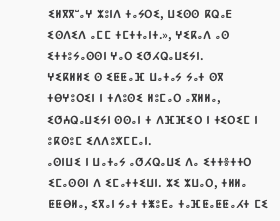ⵉⵍⴳⴳⵯⴰⵖ ⵣⵓⵏⴷ ⵜⴰⵢⵔⵉ, ⵡⵉⵙⵙ ⴽⵕⴰⴹ ⵉⵙⴷⵉⴷ ⴰⵎⵎ ⵜⵎⵜⵜⴰⵏⵜ.», ⵖⵉⴽⴰⴷ ⴰⵙ ⵉⵜⵜⵓⵢⴰⵙⵙⵏ ⵖⴰⵔ ⵉⵚⵃⵕⴰⵡⵉⵢⵏ.
ⵖⵉⴽⵍⵍⵉ ⵙ ⵉⵟⵟⴰⴼ ⵡⴰⵜⴰⵢ ⵢⴰⵜ ⵙⴳ ⵜⴱⵖⵓⵔⵉⵏ ⵏ ⵜⴷⵓⵙⵉ ⵍⵓⵎⴰⵔ ⴰⴳⵍⵍⴰ, ⵉⵚⵄⵕⴰⵡⵉⵢⵏ ⵙⵙⴰⵏ ⵜ ⴷⴼⴼⵉⵔ ⵏ ⵜⵉⵔⵉⵎ ⵏ ⵓⴽⵙⵓⵎ ⵉⴷⴷⵓⵅⵎⵎⴰⵏ.
ⴰⵙⵏⵡⵉ ⵏ ⵡⴰⵜⴰⵢ ⴰⵚⵃⵕⴰⵡⵉ ⴷⴰ ⵉⵜⵜⴻⵜⵜⵔ ⵉⵎⴰⵙⵙⵏ ⴷ ⵉⵎⴰⵜⵜⵉⵡⵏ. ⵣⵉ ⵣⵡⴰⵔ, ⵜⵍⵍⴰ ⵟⵟⴱⵍⴰ, ⵉⴳⴰⵏ ⵢⴰⵜ ⵜⵥⵓⴹⴰ ⵜⴰⴼⵟⴰⵟⵟⴰⵃⵜ ⵎⵉ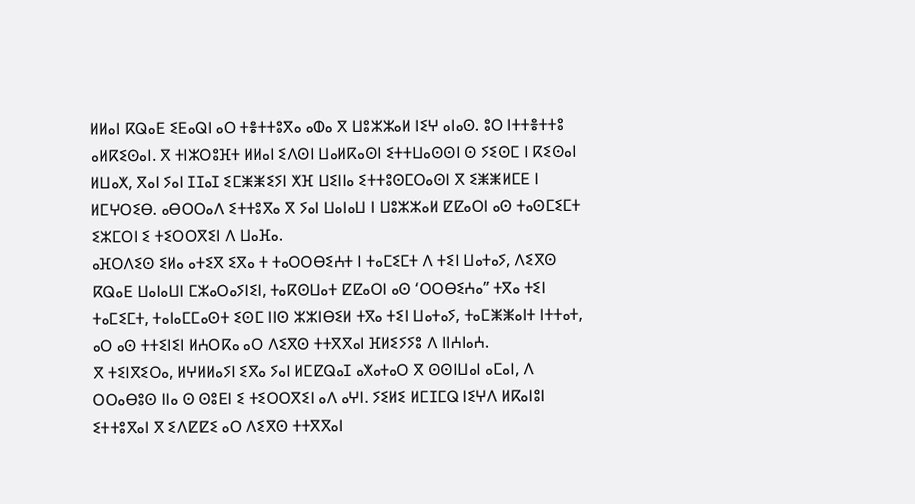ⵍⵍⴰⵏ ⴽⵕⴰⴹ ⵉⴹⴰⵕⵏ ⴰⵔ ⵜⴻⵜⵜⵓⴳⴰ ⴰⵀⴰ ⴳ ⵡⵓⵣⵣⴰⵍ ⵏⵉⵖ ⴰⵏⴰⵙ. ⵓⵔ ⵏⵜⵜⴻⵜⵜⵓ ⴰⵍⴽⵉⵙⴰⵏ. ⴳ ⵜⵏⵣⵔⵓⴼⵜ ⵍⵍⴰⵏ ⵉⴷⵙⵏ ⵡⴰⵍⴽⴰⵙⵏ ⵉⵜⵜⵡⴰⵙⵙⵏ ⵙ ⵢⵉⵙⵎ ⵏ ⴽⵉⵙⴰⵏ ⵍⵡⴰⵅ, ⴳⴰⵏ ⵢⴰⵏ ⵊⵊⴰⵊ ⵉⵎⵥⵥⵉⵢⵏ ⵅⴼ ⵡⵉⵏⵏⴰ ⵉⵜⵜⵓⵙⵎⵔⴰⵙⵏ ⴳ ⵉⵥⵥⵍⵎⴹ ⵏ ⵍⵎⵖⵔⵉⴱ. ⴰⴱⵔⵔⴰⴷ ⵉⵜⵜⵓⴳⴰ ⴳ ⵢⴰⵏ ⵡⴰⵏⴰⵡ ⵏ ⵡⵓⵣⵣⴰⵍ ⵇⵇⴰⵔⵏ ⴰⵙ ⵜⴰⵙⵎⵉⵎⵜ ⵉⵣⵎⵔⵏ ⵉ ⵜⵉⵔⵔⴳⵉⵏ ⴷ ⵡⴰⴼⴰ.
ⴰⴼⵔⴷⵉⵙ ⵉⵍⴰ ⴰⵜⵉⴳ ⵉⴳⴰ ⵜ ⵜⴰⵔⵔⴱⵉⵄⵜ ⵏ ⵜⴰⵎⵉⵎⵜ ⴷ ⵜⵉⵏ ⵡⴰⵜⴰⵢ, ⴷⵉⴳⵙ ⴽⵕⴰⴹ ⵡⴰⵏⴰⵡⵏ ⵎⵣⴰⵔⴰⵢⵏⵉⵏ, ⵜⴰⴽⵙⵡⴰⵜ ⵇⵇⴰⵔⵏ ⴰⵙ ‘ⵔⵔⴱⵉⵄⴰ” ⵜⴳⴰ ⵜⵉⵏ ⵜⴰⵎⵉⵎⵜ, ⵜⴰⵏⴰⵎⵎⴰⵙⵜ ⵉⵙⵎ ⵏⵏⵙ ⵣⵣⵏⴱⵉⵍ ⵜⴳⴰ ⵜⵉⵏ ⵡⴰⵜⴰⵢ, ⵜⴰⵎⵥⵥⴰⵏⵜ ⵏⵜⵜⴰⵜ, ⴰⵔ ⴰⵙ ⵜⵜⵉⵏⵉⵏ ⵍⵄⵔⴽⴰ ⴰⵔ ⴷⵉⴳⵙ ⵜⵜⴳⴳⴰⵏ ⴼⵍⵉⵢⵢⵓ ⴷ ⵏⵏⵄⵏⴰⵄ.
ⴳ ⵜⵉⵏⴳⵉⵔⴰ, ⵍⵖⵍⵍⴰⵢⵏ ⵉⴳⴰ ⵢⴰⵏ ⵍⵎⵇⵕⴰⵊ ⴰⵅⴰⵜⴰⵔ ⴳ ⵙⵙⵏⵡⴰⵏ ⴰⵎⴰⵏ, ⴷ ⵔⵔⴰⴱⵓⵙ ⵏⵏⴰ ⵙ ⵙⵓⴹⵏ ⵉ ⵜⵉⵔⵔⴳⵉⵏ ⴰⴷ ⴰⵖⵏ. ⵢⵉⵍⵉ ⵍⵎⵊⵎⵕ ⵏⵉⵖⴷ ⵍⴽⴰⵏⵓⵏ ⵉⵜⵜⵓⴳⴰⵏ ⴳ ⵉⴷⵇⵇⵉ ⴰⵔ ⴷⵉⴳⵙ ⵜⵜⴳⴳⴰⵏ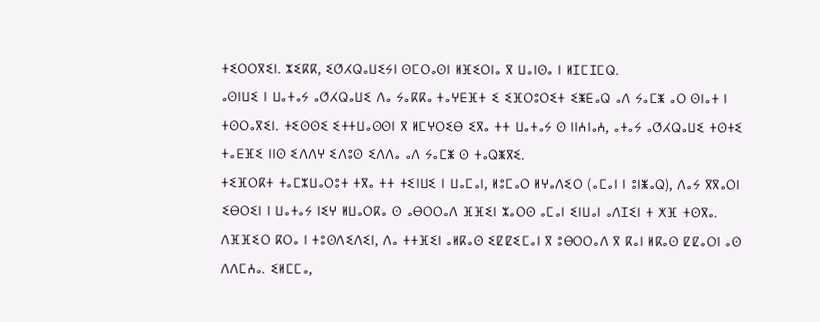ⵜⵉⵔⵔⴳⵉⵏ. ⵣⵉⴽⴽ, ⵉⵚⵃⵕⴰⵡⵉⵢⵏ ⵙⵎⵔⴰⵙⵏ ⵍⴼⵉⵔⵏⴰ ⴳ ⵡⴰⵏⵙⴰ ⵏ ⵍⵊⵎⵊⵎⵕ.
ⴰⵙⵏⵡⵉ ⵏ ⵡⴰⵜⴰⵢ ⴰⵚⵃⵕⴰⵡⵉ ⴷⴰ ⵢⴰⴽⴽⴰ ⵜⴰⵖⴹⴼⵜ ⵉ ⵉⴼⵔⵓⵔⵉⵜ ⵉⵥⴹⴰⵕ ⴰⴷ ⵢⴰⵎⵥ ⴰⵔ ⵙⵏⴰⵜ ⵏ ⵜⵙⵔⴰⴳⵉⵏ. ⵜⵉⵙⵙⵉ ⵉⵜⵜⵡⴰⵙⵙⵏ ⴳ ⵍⵎⵖⵔⵉⴱ ⵉⴳⴰ ⵜⵜ ⵡⴰⵜⴰⵢ ⵙ ⵏⵏⵄⵏⴰⵄ, ⴰⵜⴰⵢ ⴰⵚⵃⵕⴰⵡⵉ ⵜⵙⵜⵉ ⵜⴰⴹⴼⵉ ⵏⵏⵙ ⵉⴷⴷⵖ ⵉⴷⵓⵙ ⵉⴷⴷⴰ ⴰⴷ ⵢⴰⵎⵥ ⵙ ⵜⴰⵕⵥⴳⵉ.
ⵜⵉⴼⵔⴽⵜ ⵜⴰⵎⵣⵡⴰⵔⵓⵜ ⵜⴳⴰ ⵜⵜ ⵜⵉⵏⵡⵉ ⵏ ⵡⴰⵎⴰⵏ, ⵍⵓⵎⴰⵔ ⵍⵖⴰⴷⵉⵔ (ⴰⵎⴰⵏ ⵏ ⵓⵏⵥⴰⵕ), ⴷⴰⵢ ⴳⴳⴰⵔⵏ ⵉⴱⵔⵉⵏ ⵏ ⵡⴰⵜⴰⵢ ⵏⵉⵖ ⵍⵡⴰⵔⴽⴰ ⵙ ⴰⴱⵔⵔⴰⴷ ⴼⴼⵉⵏ ⵣⴰⵔⵙ ⴰⵎⴰⵏ ⵉⵏⵡⴰⵏ ⴰⴷⵊⵉⵏ ⵜ ⵅⴼ ⵜⵙⴳⴰ.
ⴷⴼⴼⵉⵔ ⴽⵔⴰ ⵏ ⵜⵓⵙⴷⵉⴷⵉⵏ, ⴷⴰ ⵜⵜⴼⵉⵏ ⴰⵍⴽⴰⵙ ⵉⵇⵇⵉⵎⴰⵏ ⴳ ⵓⴱⵔⵔⴰⴷ ⴳ ⴽⴰⵏ ⵍⴽⴰⵙ ⵇⵇⴰⵔⵏ ⴰⵙ ⴷⴷⵎⵄⴰ. ⵉⵍⵎⵎⴰ,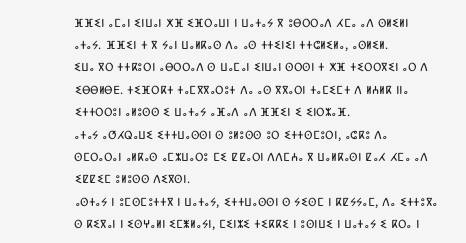ⴼⴼⵉⵏ ⴰⵎⴰⵏ ⵉⵏⵡⴰⵏ ⵅⴼ ⵉⴼⵔⴰⵡⵏ ⵏ ⵡⴰⵜⴰⵢ ⴳ ⵓⴱⵔⵔⴰⴷ ⵃⵎⴰ ⴰⴷ ⵙⵍⵉⵍⵏ ⴰⵜⴰⵢ. ⴼⴼⵉⵏ ⵜ ⴳ ⵢⴰⵏ ⵡⴰⵍⴽⴰⵙ ⴷⴰ ⴰⵙ ⵜⵜⵉⵏⵉⵏ ⵜⵜⵛⵍⵉⵍⴰ, ⴰⵙⵍⵉⵍ.
ⵉⵡⴰ ⴳⵔ ⵜⵜⴽⵓⵔⵏ ⴰⴱⵔⵔⴰⴷ ⵙ ⵡⴰⵎⴰⵏ ⵉⵏⵡⴰⵏ ⵙⵔⵙⵏ ⵜ ⵅⴼ ⵜⵉⵔⵔⴳⵉⵏ ⴰⵔ ⴷ ⵉⴱⴱⵍⴱⴹ. ⵜⵉⴼⵔⴽⵜ ⵜⴰⵎⴳⴳⴰⵔⵓⵜ ⴷⴰ ⴰⵙ ⴳⴳⴰⵔⵏ ⵜⴰⵎⵉⵎⵜ ⴷ ⵍⵄⵍⴽ ⵏⵏⴰ ⵉⵜⵜⵔⵔⵓⵏ ⴰⵍⵓⵙⵙ ⵉ ⵡⴰⵜⴰⵢ ⴰⴼⴰⴷ ⴰⴷ ⴼⴼⵉⵏ ⵉ ⵉⵏⵔⵣⴰⴼ.
ⴰⵜⴰⵢ ⴰⵚⵃⵕⴰⵡⵉ ⵉⵜⵜⵡⴰⵙⵙⵏ ⵙ ⵓⵍⵓⵙⵙ ⵓⵔ ⵉⵜⵜⵙⵎⵓⵔⵏ, ⴰⵛⴽⵓ ⴷⴰ ⵙⵎⵔⴰⵔⴰⵏ ⴰⵍⴽⴰⵙ ⴰⵎⵣⵡⴰⵔⵓ ⵎⵉ ⵇⵇⴰⵔⵏ ⴷⴷⵎⵄⴰ ⴳ ⵡⴰⵍⴽⴰⵙⵏ ⵇⴰⵃ ⵃⵎⴰ ⴰⴷ ⵉⵇⵇⵉⵎ ⵓⵍⵓⵙⵙ ⴷⵉⴳⵙⵏ.
ⴰⵙⵜⴰⵢ ⵏ ⵓⵎⵙⵎⵓⵜⵜⴳ ⵏ ⵡⴰⵜⴰⵢ, ⵉⵜⵜⵡⴰⵙⵙⵏ ⵙ ⵢⵉⵙⵎ ⵏ ⴽⵇⵢⵢⴰⵎ, ⴷⴰ ⵉⵜⵜⵓⴳⴰ ⵙ ⴽⵉⴳⴰⵏ ⵏ ⵉⵙⵖⴰⵍⵏ ⵉⵎⵥⵍⴰⵢⵏ, ⵎⵉⵏⵣⵉ ⵜⵉⴽⴽⵉ ⵏ ⵓⵙⵏⵡⵉ ⵏ ⵡⴰⵜⴰⵢ ⵉ ⴽⵔⴰ ⵏ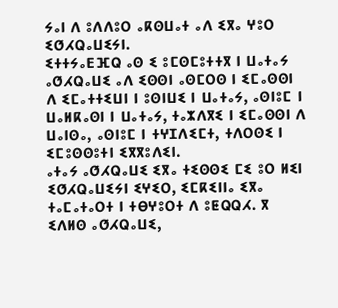ⵢⴰⵏ ⴷ ⵓⴷⴷⵓⵔ ⴰⴽⵙⵡⴰⵜ ⴰⴷ ⵉⴳⴰ ⵖⵓⵔ ⵉⵚⵃⵕⴰⵡⵉⵢⵏ.
ⵉⵜⵜⵢⴰⴹⴼⵕ ⴰⵙ ⵉ ⵓⵎⵙⵎⵓⵜⵜⴳ ⵏ ⵡⴰⵜⴰⵢ ⴰⵚⵃⵕⴰⵡⵉ ⴰⴷ ⵉⵙⵙⵏ ⴰⵙⵎⵔⵙ ⵏ ⵉⵎⴰⵙⵙⵏ ⴷ ⵉⵎⴰⵜⵜⵉⵡⵏ ⵏ ⵓⵙⵏⵡⵉ ⵏ ⵡⴰⵜⴰⵢ, ⴰⵙⵏⵓⵎ ⵏ ⵡⴰⵍⴽⴰⵙⵏ ⵏ ⵡⴰⵜⴰⵢ, ⵜⴰⵣⴷⴳⵉ ⵏ ⵉⵎⴰⵙⵙⵏ ⴷ ⵡⴰⵏⵙⴰ, ⴰⵙⵏⵓⵎ ⵏ ⵜⵖⵊⴷⵉⵎⵜ, ⵜⴷⵔⵙⵉ ⵏ ⵉⵎⵓⵙⵙⵓⵜⵏ ⵉⴳⴳⵓⴷⵉⵏ.
ⴰⵜⴰⵢ ⴰⵚⵃⵕⴰⵡⵉ ⵉⴳⴰ ⵜⵉⵙⵙⵉ ⵎⵉ ⵓⵔ ⵍⵉⵏ ⵉⵚⵃⵕⴰⵡⵉⵢⵏ ⵉⵖⵉⵔ, ⵉⵎⴽⵉⵏⵏⴰ ⵉⴳⴰ ⵜⴰⵎⴰⵜⴰⵔⵜ ⵏ ⵜⴱⵖⵓⵔⵜ ⴷ ⵓⵟⵕⵕⵃ. ⴳ ⵉⴷⵍⵙ ⴰⵚⵃⵕⴰⵡⵉ,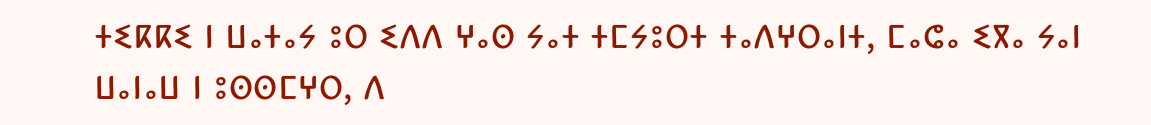ⵜⵉⴽⴽⵉ ⵏ ⵡⴰⵜⴰⵢ ⵓⵔ ⵉⴷⴷ ⵖⴰⵙ ⵢⴰⵜ ⵜⵎⵢⵓⵔⵜ ⵜⴰⴷⵖⵔⴰⵏⵜ, ⵎⴰⵛⴰ ⵉⴳⴰ ⵢⴰⵏ ⵡⴰⵏⴰⵡ ⵏ ⵓⵙⵙⵎⵖⵔ, ⴷ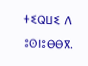ⵜⵉⵕⵡⵉ ⴷ ⵓⵙⵏⵓⴱⴱⴳ.